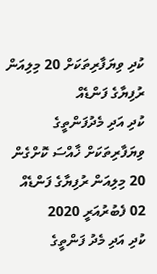ކުދި ވިޔަފާރިތަކަށް 20 މިލިއަން ރުފިޔާގެ ފަންޑެއް
ކުދި އަދި މެދުފަންތީގެ ވިޔަފާރިތަކަށް ޚާއްސަ ކޮށްގެން 20 މިލިއަން ރުފިޔާގެ ފަންޑެއް
02 ފެބުރުއަރީ 2020
ކުދި އަދި މެދު ފަންތީގެ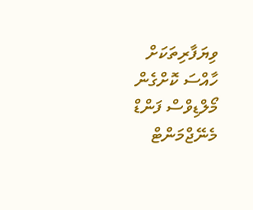ވިޔަފާރިތަކަށް ހާއްސަ ކޮށްގެން މޯލްޑިވްސް ފަންޑް މެނޭޖްމަންޓް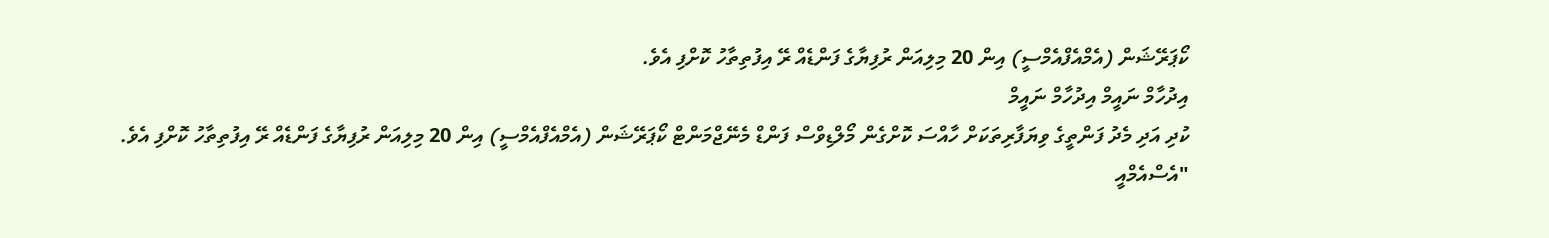ކޯޕަރޭޝަން (އެމްއެފްއެމްސީ) އިން 20 މިލިއަން ރުފިޔާގެ ފަންޑެއް ރޭ އިފުތިތާހު ކޮށްފި އެވެ.
އިދުހާމް ނައީމް އިދުހާމް ނައީމް
ކުދި އަދި މެދު ފަންތީގެ ވިޔަފާރިތަކަށް ހާއްސަ ކޮށްގެން މޯލްޑިވްސް ފަންޑް މެނޭޖްމަންޓް ކޯޕަރޭޝަން (އެމްއެފްއެމްސީ) އިން 20 މިލިއަން ރުފިޔާގެ ފަންޑެއް ރޭ އިފުތިތާހު ކޮށްފި އެވެ.
"އެސްއެމްއީ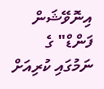އިނޮވޭޝަން ފަންޑް" ގެ ނަމުގައި ކުރިއަށް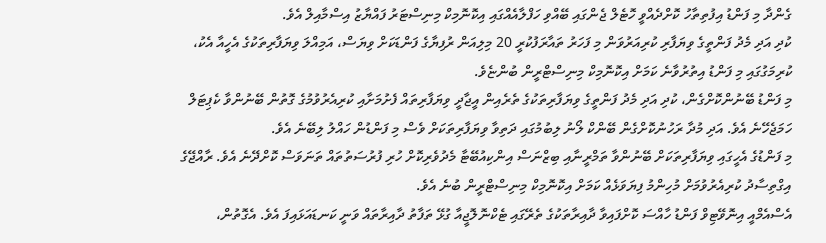ގެންދާ މި ފަންޑު އިފުތިތާހު ކޮށްދެއްވީ ހޮޓެލް ޖެންގައި ބޭއްވި ހަފްލާއެއްގައި އިކޮނޮމިކް މިނިސްޓަރު ފައްޔާޒު އިސްމާއިލް އެވެ.
ކުދި އަދި މެދު ފަންތީގެ ވިޔަފާރި ކުރިއަރުވަން މި ފަހަރު ތައާރަފުކުރީ 20 މިލިއަން ރުފިޔާގެ ފަންޑަކަށް ވިޔަސް، އަމިއްލަ ވިޔަފާރިތަކުގެ އެހީއާ އެކު، ކުރިމަގުގައި މި ފަންޑު އިތުރުވާނެ ކަމަށް އިކޮނޮމިކް މިނިސްޓްރީން ބުންޏެވެ.
މި ފަންޑު ބޭނުންކޮށްގެން، ކުދި އަދި މެދު ފަންތީގެ ވިޔަފާރިތަކުގެ ތެރެއިން އީޖާދީ ވިޔަފާރިތައް ފެށުމަށާއި ކުރިއެރުވުމުގެ ގޮތުން ބޭނުންވާ ކެޕިޓަލް ހަމަޖެހޭނެ އެވެ. އަދި މުދާ ރަހުނުކޮށްގެން ބޭންކް ލޯނު ލިބުމުގައި ދަތިވާ ވިޔަފާރިތަކަށް ވެސް މި ފަންޑުން ހައްލު ލިބޭނެ އެވެ.
މި ފަންޑުގެ އެހީގައި ވިޔަފާރިތަކަށް ބޭނުންވާ ތަމްރީނާއި ބިޒްނަސް އިންކިއުބޭޓާ މެދުވެރިކޮށް ހުރި ފުރުސަތުތައް ތަނަވަސް ކޮށްދޭނެ އެވެ. ރާއްޖޭގެ އިގްތިސާދު ކުރިއެރުވުމަށް މުހިންމު ފިޔަވަޅެއް ކަމަށް އިކޮނޮމިކް މިނިސްޓްރީން ބުނެ އެވެ.
އެސްއެމްއީ އިނޮވޭޓިވް ފަންޑު ހާއްސަ ކޮށްފައިވާ ދާއިރާތަކުގެ ތެރޭގައި ޓެކްނޮލޮޖީއާ ގުޅޭ ތަފާތު ދާއިރާތައް ވަނީ ކަނޑައަޅައިފަ އެވެ. އެގޮތުން،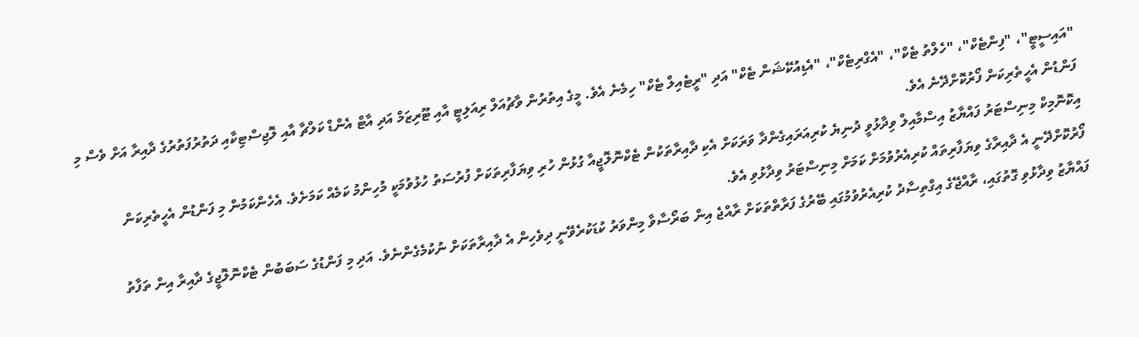"އައިސީޓީ"، "ފިންޓެކް"، "ހެލްތު ޓެކް"، "އެގްރިޓެކް"، "އެޑިއުކޭޝަން ޓެކް" އަދި "ރީޓެއިލް ޓެކް" ހިމެނެ އެވެ. މީގެ އިތުރުން ވާޗުއަލް ރިއަލިޓީ އާއި ޓޫރިޒަމް އަދި އާޓް އެންޑް ކަލްޗާ އާއި ލޮޖިސްޓިކާއި ދަތުރުފަތުރުގެ ދާއިރާ އަށް ވެސް މި ފަންޑުން އެހީތެރިކަން ފޯރުކޮށްދޭނެ އެވެ.
އިކޮނޮމިކް މިނިސްޓަރު ފައްޔާޒު އިސްމާއިލް ވިދާޅުވީ ދުނިޔެ ކުރިއަރައިގެންދާ ވަރަކަށް އެކި ދާއިރާތަކުން ޓެކްނޮލޮޖީއާ ގުޅުން ހުރި ވިޔަފާރިތަކަށް ފުރުސަތު ހުޅުވުމަކީ މުހިންމު ކަމެއް ކަމަށެވެ. އެހެންކަމުން މި ފަންޑުން އެހީތެރިކަން ފޯރުކޮށްދޭނީ އެ ދާއިރާގެ ވިޔަފާރިތައް ކުރިއެރުވުމަށް ކަމަށް މިނިސްޓަރު ވިދާޅުވި އެވެ.
ފައްޔާޒު ވިދާޅުވި ގޮތުގައި، ރާއްޖޭގެ އިގްތިސާދު ކުރިއެރުވުމުގައި ބޭރުގެ ފަރާތްތަކަށް ރާއްޖެ އިން ބަރޯސާވާ މިންވަރު ކުޑަކުރެވޭނީ ދިވެހިން އެ ދާއިރާތަކަށް ނުކުމެގެންނެވެ. އަދި މި ފަންޑުގެ ސަބަބުން ޓެކްނޮލޮޖީގެ ދާއިރާ އިން ތަފާތު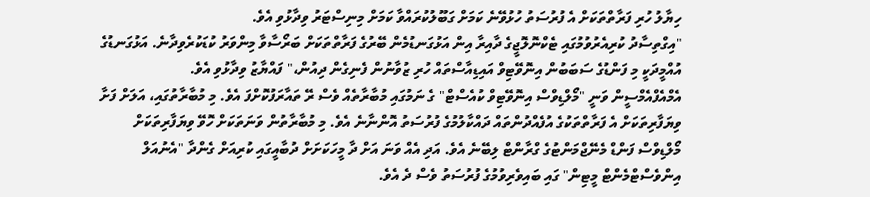ހިޔާލު ހުރި ފަރާތްތަކަށް އެ ފުރުސަތު ހުޅުވޭނެ ކަމަށް ގަބޫލުކުރައްވާ ކަމަށް މިނިސްޓަރު ވިދާޅުވި އެވެ.
"އިގްތިސާދު ކުރިއެރުވުމުގައި ޓެކްނޮލޮޖީގެ ދާއިރާ އިން އަޅުގަނޑުމެން ބޭރުގެ ފަރާތްތަކަށް ބަރޯސާވާ މިންވަރު ކުޑަކުރެވިދާނެ. އަޅުގަނޑުގެ އުއްމީދަކީ މި ފަންޑުގެ ސަބަބުން އިނޮވޭޓިވް އައިޑިއާސްތައް ހުރި ޒުވާނުން ފެނިގެން ދިއުން،" ފައްޔާޒު ވިދާޅުވި އެވެ.
އެމްއެފްއެމްސީން ވަނީ "މޯލްޑިވްސް އިނޮވޭޓިވް ކުއެސްޓް" ގެ ނަމުގައި މުބާރާތެއް ވެސް ރޭ ތައާރަފުކޮށްފަ އެވެ. މި މުބާރާތުގައި، އަލަށް ފަށާ ވިޔަފާރިތަކަށް އެ ފަރާތްތަކުގެ އުފެއްދުންތައް ދައްކާލުމުގެ ފުރުސަތު އޮންނާނެ އެވެ. މި މުބާރާތުން ވަނަތަކަށް ހޮވޭ ވިޔަފާރިތަކަށް މޯލްޑިވްސް ފަންޑް މެނޭޖްމަންޓުގެ ގްރާންޓް ލިބޭނެ އެވެ. އަދި އެއް ވަނަ އަށް ދާ މީހަކަށަށް ދުބާއީގައި ކުރިއަށް ގެންދާ "އެނުއަލް އިންވެސްޓްމެންޓް މީޓިން" ގައި ބައިވެރިވުމުގެ ފުރުސަތު ވެސް ދެ އެވެ.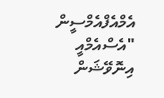އެމްއެފްއެމްސީން "އެސްއެމްއީ އިނޮވޭޝަން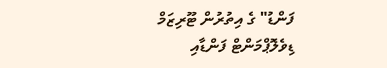ފަންޑު" ގެ އިތުރުން ޓޫރިޒަމް ޑިވެލޮޕްމަންޓް ފަންޑާއި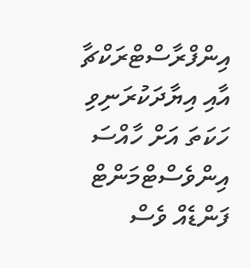އިންފްރާސްޓްރަކްޗާ އާއި އިޔާދަކުރަނިވި ހަކަތަ އަށް ހާއްސަ އިންވެސްޓްމަންޓް ފަންޑެއް ވެސް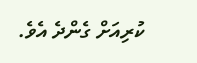ކުރިއަށް ގެންދެ އެވެ.